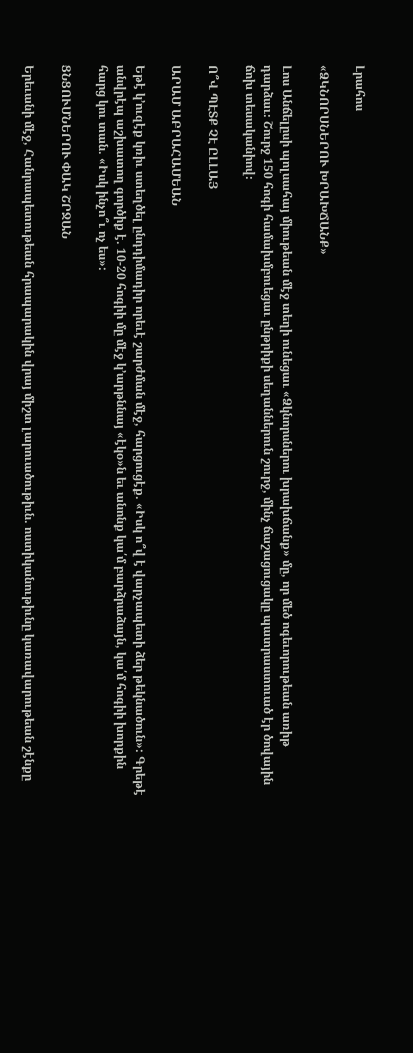Լրահոս

«ՁԿՆՈՐՍՆԵՐՈՒ ԽՐԱԽՃԱՆՔ»

Լոս Անճելըսի պոլսահայ միութեան մէջ տեղի ունեցաւ «Ձկնորսներու խրախճանք» մը, որ մեծ ոգեւորութեան առիթ դարձաւ։ Շուրջ 150 հոգի համախմբուեցաւ ընթրիքի սեղաններուն շուրջ, մինչ ճաշացուցակը պատրաստուած էր ծովային ճոխ տեսականիով։

Ո՞Վ ՊԷՏՔ ՉԷ ԸԼԼԱՅ

ԱՐԱՄ ԱԲՐԱՀԱՄԵԱՆ

Եթէ կ՚ուզէք կռիւ ստեղծել ընդդիմադիր որեւէ շարժման մէջ, հարցուցէք. «Իսկ ո՞վ է վարչապետի ձեր թեկնածուն»: Գրեթէ անվրէպ աշխատող գործիք է. 10-20 հոգիի մը մէջ կ՚արթննայ «էկօ»ն եւ անոնք կա՛մ բարձրաձայն, կա՛մ հոգիի խորքին հարց կու տան. «Իսկ ինչո՞ւ ոչ ես»:

ՑՆՑՈՒՄՆԵՐՈՒ ՓԱԿ ՇՐՋԱՆ

Երեւանի մէջ, Հանրապետութեան հրապարակին վրայ միշտ լարուածութիւն. ոստիկանութիւնը կառավարութեան շէնքը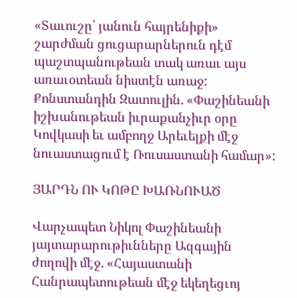«Տաւուշը՝ յանուն հայրենիքի» շարժման ցուցարարներուն դէմ պաշտպանութեան տակ առաւ այս առաւօտեան նիստէն առաջ:
Քոնստանդին Զատուլին. «Փաշինեանի իշխանութեան իւրաքանչիւր օրը Կովկասի եւ ամբողջ Արեւելքի մէջ նուաստացում է Ռուսաստանի համար»:

ՅԱՐԴՆ ՈՒ ԿՈԹԸ ԽԱՌՆՈՒԱԾ

Վարչապետ Նիկոլ Փաշինեանի յայտարարութիւնները Ազգային ժողովի մէջ. «Հայաստանի Հանրապետութեան մէջ եկեղեցւոյ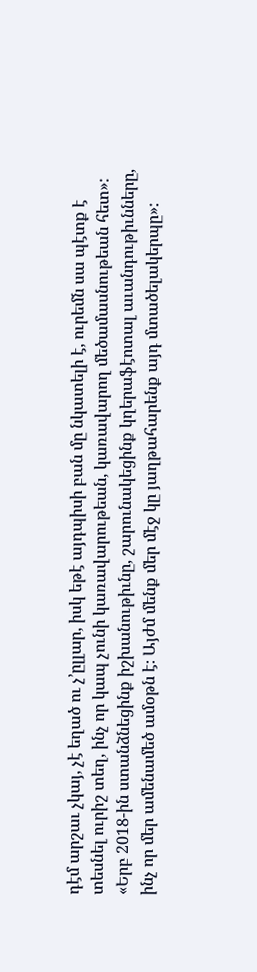դէմ արշաւ չկայ, չէ եղած ու չ՚ըլլար, իսկ եթէ այդպիսի բան մը նկատելի է, ուրեմն սա պէտք է տեսնել ուրիշ տեղ, ինչ որ կապ չունի կառավարութեան, կառավարող մեծամասնութեան հետ»:
«Երբ 2018-ին ստանձնեցինք իշխանութիւնը, շարունակեցինք կղերաֆէոտալ աւանդութիւնները, ինչ որ մեր ամենամեծ ամօթն է։ Այժմ մենք մեր մէջ կը յաղթահարենք այդ մտածելակերպը»: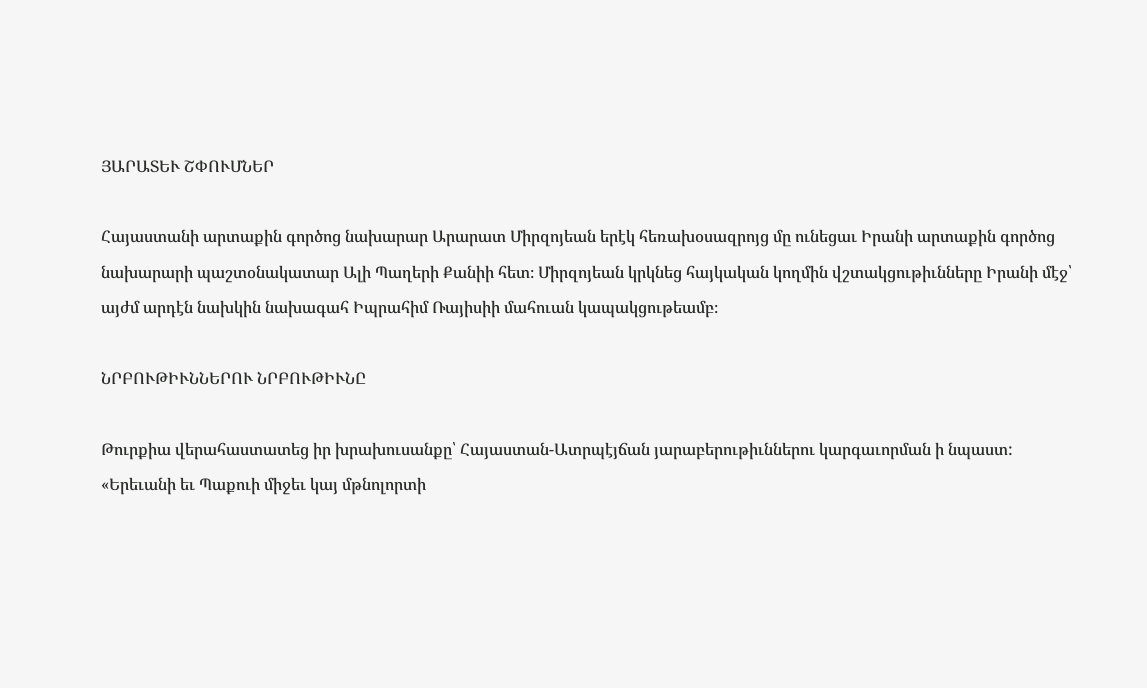ՅԱՐԱՏԵՒ ՇՓՈՒՄՆԵՐ

Հայաստանի արտաքին գործոց նախարար Արարատ Միրզոյեան երէկ հեռախօսազրոյց մը ունեցաւ Իրանի արտաքին գործոց նախարարի պաշտօնակատար Ալի Պաղերի Քանիի հետ։ Միրզոյեան կրկնեց հայկական կողմին վշտակցութիւնները Իրանի մէջ՝ այժմ արդէն նախկին նախագահ Իպրահիմ Ռայիսիի մահուան կապակցութեամբ։

ՆՐԲՈՒԹԻՒՆՆԵՐՈՒ ՆՐԲՈՒԹԻՒՆԸ

Թուրքիա վերահաստատեց իր խրախուսանքը՝ Հայաստան-Ատրպէյճան յարաբերութիւններու կարգաւորման ի նպաստ:
«Երեւանի եւ Պաքուի միջեւ կայ մթնոլորտի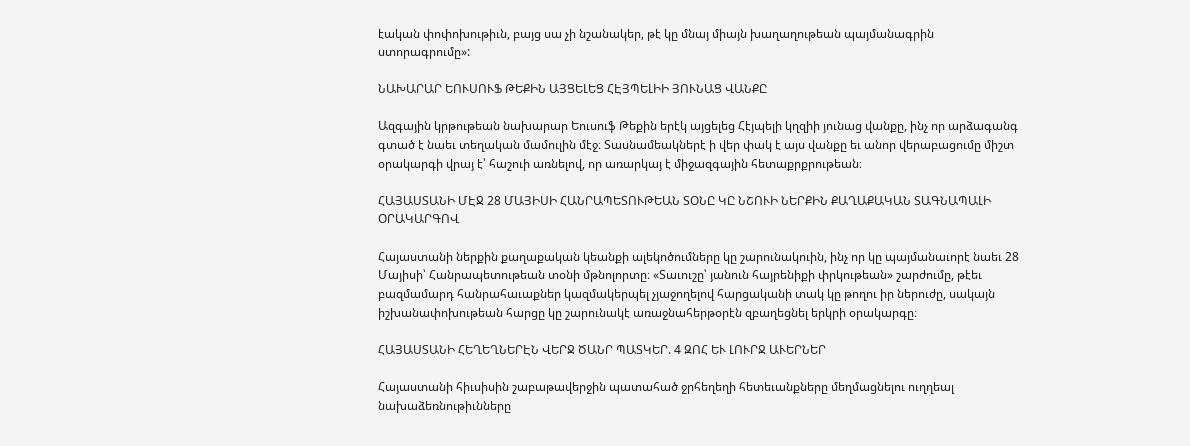էական փոփոխութիւն, բայց սա չի նշանակեր, թէ կը մնայ միայն խաղաղութեան պայմանագրին ստորագրումը»:

ՆԱԽԱՐԱՐ ԵՈՒՍՈՒՖ ԹԵՔԻՆ ԱՅՑԵԼԵՑ ՀԷՅՊԵԼԻԻ ՅՈՒՆԱՑ ՎԱՆՔԸ

Ազգային կրթութեան նախարար Եուսուֆ Թեքին երէկ այցելեց Հէյպելի կղզիի յունաց վանքը, ինչ որ արձագանգ գտած է նաեւ տեղական մամուլին մէջ։ Տասնամեակներէ ի վեր փակ է այս վանքը եւ անոր վերաբացումը միշտ օրակարգի վրայ է՝ հաշուի առնելով, որ առարկայ է միջազգային հետաքրքրութեան։

ՀԱՅԱՍՏԱՆԻ ՄԷՋ 28 ՄԱՅԻՍԻ ՀԱՆՐԱՊԵՏՈՒԹԵԱՆ ՏՕՆԸ ԿԸ ՆՇՈՒԻ ՆԵՐՔԻՆ ՔԱՂԱՔԱԿԱՆ ՏԱԳՆԱՊԱԼԻ ՕՐԱԿԱՐԳՈՎ

Հայաստանի ներքին քաղաքական կեանքի ալեկոծումները կը շարունակուին, ինչ որ կը պայմանաւորէ նաեւ 28 Մայիսի՝ Հանրապետութեան տօնի մթնոլորտը։ «Տաւուշը՝ յանուն հայրենիքի փրկութեան» շարժումը, թէեւ բազմամարդ հանրահաւաքներ կազմակերպել չյաջողելով հարցականի տակ կը թողու իր ներուժը, սակայն իշխանափոխութեան հարցը կը շարունակէ առաջնահերթօրէն զբաղեցնել երկրի օրակարգը։

ՀԱՅԱՍՏԱՆԻ ՀԵՂԵՂՆԵՐԷՆ ՎԵՐՋ ԾԱՆՐ ՊԱՏԿԵՐ. 4 ԶՈՀ ԵՒ ԼՈՒՐՋ ԱՒԵՐՆԵՐ

Հայաստանի հիւսիսին շաբաթավերջին պատահած ջրհեղեղի հետեւանքները մեղմացնելու ուղղեալ նախաձեռնութիւնները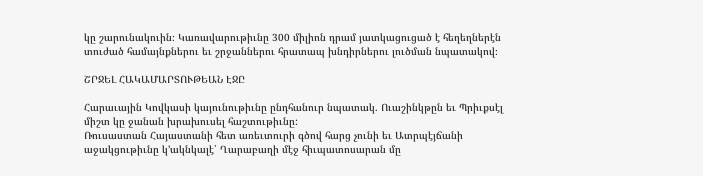կը շարունակուին։ Կառավարութիւնը 300 միլիոն դրամ յատկացուցած է հեղեղներէն տուժած համայնքներու եւ շրջաններու հրատապ խնդիրներու լուծման նպատակով։

ՇՐՋԵԼ ՀԱԿԱՄԱՐՏՈՒԹԵԱՆ ԷՋԸ

Հարաւային Կովկասի կայունութիւնը ընդհանուր նպատակ. Ուաշինկթըն եւ Պրիւքսէլ միշտ կը ջանան խրախուսել հաշտութիւնը:
Ռուսաստան Հայաստանի հետ առեւտուրի գծով հարց չունի եւ Ատրպէյճանի աջակցութիւնը կ՚ակնկալէ՝ Ղարաբաղի մէջ հիւպատոսարան մը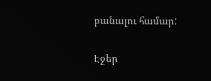բանալու համար:

Էջեր